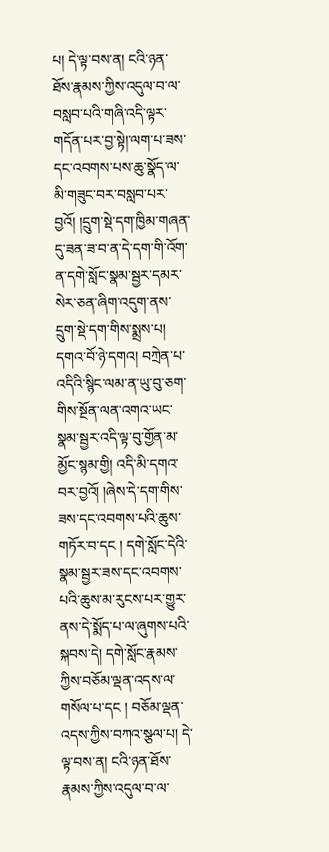པ། དེ་ལྟ་བས་ན། ངའི་ཉན་ཐོས་རྣམས་ཀྱིས་འདུལ་བ་ལ་བསླབ་པའི་གཞི་འདི་ལྟར་གདོན་པར་བྱ་སྟེ།་ལག་པ་ཟས་དང་འབགས་པས་ཆུ་སྣོད་ལ་མི་གཟུང་བར་བསླབ་པར་བྱའོ། །དྲུག་སྡེ་དག་ཁྱིམ་གཞན་དུ་ཟན་ཟ་བ་ན་དེ་དག་གི་འོག་ན་དགེ་སློང་སྣམ་སྦྱར་དམར་སེར་ཅན་ཞིག་འདུག་ནས་དྲུག་སྡེ་དག་གིས་སྨྲས་པ། དགའ་བོ་ཉེ་དགའ། བཀྲེན་པ་འདིའི་སྙིང་ལམ་ན་ཡུ་བུ་ཅག་གིས་སྔོན་ལན་འགའ་ཡང་སྣམ་སྦྱར་འདི་ལྟ་བུ་གྱོན་མ་མྱོང་སྙམ་གྱི། འདི་མི་དགའ་བར་བྱའོ། །ཞེས་དེ་དག་གིས་ཟས་དང་འབགས་པའི་ཆུས་གཏོར་བ་དང ། དགེ་སློང་དེའི་སྣམ་སྦྱར་ཟས་དང་འབགས་པའི་ཆུས་མ་རུངས་པར་གྱུར་ནས་དེ་སྨོད་པ་ལ་ཞུགས་པའི་སྐབས་དེ། དགེ་སློང་རྣམས་ཀྱིས་བཅོམ་ལྡན་འདས་ལ་གསོལ་པ་དང ། བཅོམ་ལྡན་འདས་ཀྱིས་བཀའ་སྩལ་པ། དེ་ལྟ་བས་ན། ངའི་ཉན་ཐོས་རྣམས་ཀྱིས་འདུལ་བ་ལ་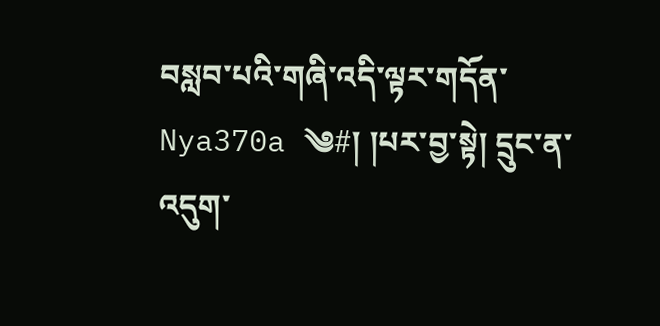བསླབ་པའི་གཞི་འདི་ལྟར་གདོན་ Nya370a ༄#། །པར་བྱ་སྟེ། དྲུང་ན་འདུག་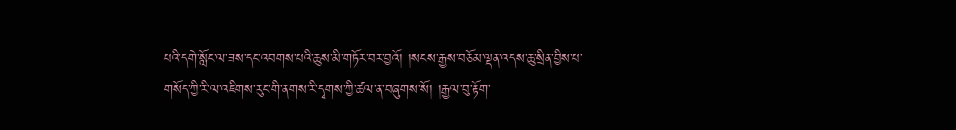པའི་དགེ་སློང་ལ་ཟས་དང་འབགས་པའི་ཆུས་མི་གཏོར་བར་བྱའོ། །སངས་རྒྱས་བཅོམ་ལྡན་འདས་ཆུ་སྲིན་བྱིས་པ་གསོད་ཀྱི་རི་ལ་འཇིགས་རུང་གི་ནགས་རི་དྭགས་ཀྱི་ཚལ་ན་བཞུགས་སོ། །རྒྱལ་བུ་རྟོག་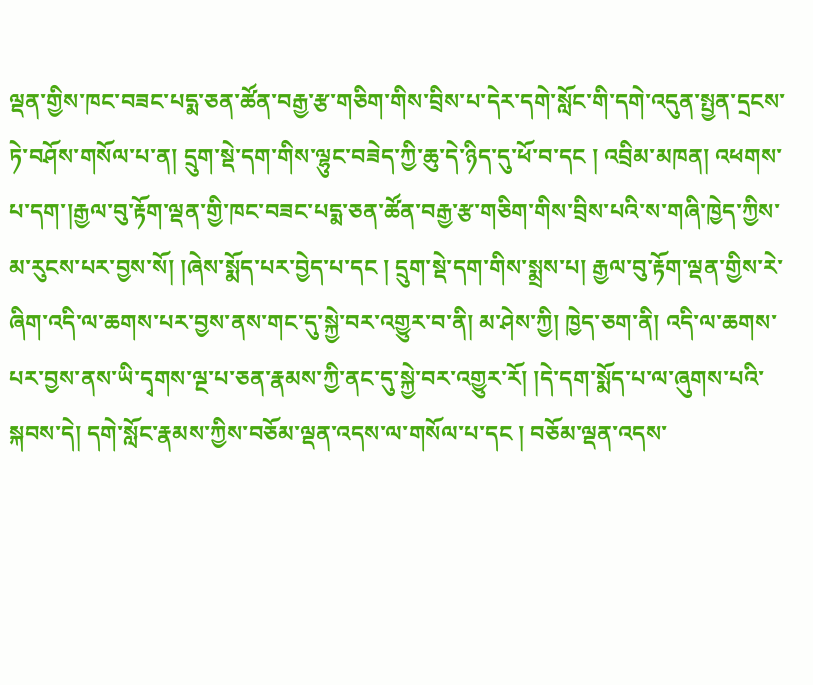ལྡན་གྱིས་ཁང་བཟང་པདྨ་ཅན་ཚོན་བརྒྱ་རྩ་གཅིག་གིས་བྲིས་པ་དེར་དགེ་སློང་གི་དགེ་འདུན་སྤྱན་དྲངས་ཏེ་བཤོས་གསོལ་པ་ན། དྲུག་སྡེ་དག་གིས་ལྷུང་བཟེད་ཀྱི་ཆུ་དེ་ཉིད་དུ་ཕོ་བ་དང ། འབྲིམ་མཁན། འཕགས་པ་དག་།རྒྱལ་བུ་རྟོག་ལྡན་གྱི་ཁང་བཟང་པདྨ་ཅན་ཚོན་བརྒྱ་རྩ་གཅིག་གིས་བྲིས་པའི་ས་གཞི་ཁྱེད་ཀྱིས་མ་རུངས་པར་བྱས་སོ། །ཞེས་སྨོད་པར་བྱེད་པ་དང ། དྲུག་སྡེ་དག་གིས་སྨྲས་པ། རྒྱལ་བུ་རྟོག་ལྡན་གྱིས་རེ་ཞིག་འདི་ལ་ཆགས་པར་བྱས་ནས་གང་དུ་སྐྱེ་བར་འགྱུར་བ་ནི། མ་ཤེས་ཀྱི། ཁྱེད་ཅག་ནི། འདི་ལ་ཆགས་པར་བྱས་ནས་ཡི་དྭགས་ལྔ་པ་ཅན་རྣམས་ཀྱི་ནང་དུ་སྐྱེ་བར་འགྱུར་རོ། །དེ་དག་སྨོད་པ་ལ་ཞུགས་པའི་སྐབས་དེ། དགེ་སློང་རྣམས་ཀྱིས་བཅོམ་ལྡན་འདས་ལ་གསོལ་པ་དང ། བཅོམ་ལྡན་འདས་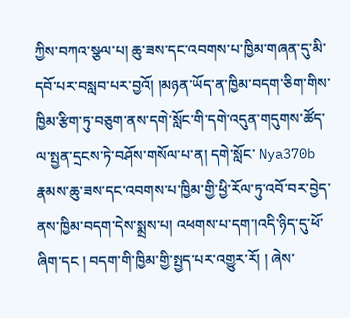ཀྱིས་བཀའ་སྩལ་པ། ཆུ་ཟས་དང་འབགས་པ་ཁྱིམ་གཞན་དུ་མི་དབོ་པར་བསླབ་པར་བྱའོ། །མཉན་ཡོད་ན་ཁྱིམ་བདག་ཅིག་གིས་ཁྱིམ་རྩིག་ཏུ་བཅུག་ནས་དགེ་སློང་གི་དགེ་འདུན་གདུགས་ཚོད་ལ་སྤྱན་དྲངས་ཏེ་བཤོས་གསོལ་པ་ན། དགེ་སློང་ Nya370b རྣམས་ཆུ་ཟས་དང་འབགས་པ་ཁྱིམ་གྱི་ཕྱི་རོལ་ཏུ་འབོ་བར་བྱེད་ནས་ཁྱིམ་བདག་དེས་སྨྲས་པ། འཕགས་པ་དག་།འདི་ཉིད་དུ་ཕོ་ཞིག་དང ། བདག་གི་ཁྱིམ་གྱི་སྤྱད་པར་འགྱུར་རོ། ། ཞེས་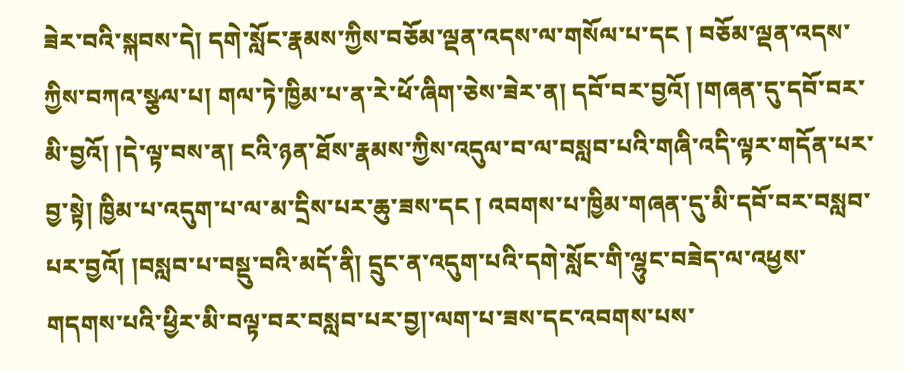ཟེར་བའི་སྐབས་དེ། དགེ་སློང་རྣམས་ཀྱིས་བཅོམ་ལྡན་འདས་ལ་གསོལ་པ་དང ། བཅོམ་ལྡན་འདས་ཀྱིས་བཀའ་སྩལ་པ། གལ་ཏེ་ཁྱིམ་པ་ན་རེ་ཕོ་ཞིག་ཅེས་ཟེར་ན། དབོ་བར་བྱའོ། །གཞན་དུ་དབོ་བར་མི་བྱའོ། །དེ་ལྟ་བས་ན། ངའི་ཉན་ཐོས་རྣམས་ཀྱིས་འདུལ་བ་ལ་བསླབ་པའི་གཞི་འདི་ལྟར་གདོན་པར་བྱ་སྟེ། ཁྱིམ་པ་འདུག་པ་ལ་མ་དྲིས་པར་ཆུ་ཟས་དང ། འབགས་པ་ཁྱིམ་གཞན་དུ་མི་དབོ་བར་བསླབ་པར་བྱའོ། །བསླབ་པ་བསྡུ་བའི་མདོ་ནི། དྲུང་ན་འདུག་པའི་དགེ་སློང་གི་ལྷུང་བཟེད་ལ་འཕྱས་གདགས་པའི་ཕྱིར་མི་བལྟ་བར་བསླབ་པར་བྱ།་ལག་པ་ཟས་དང་འབགས་པས་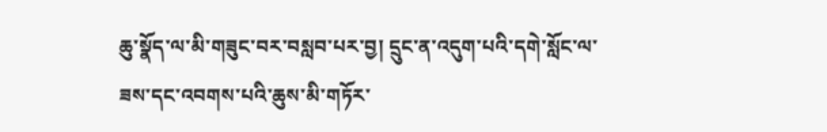ཆུ་སྣོད་ལ་མི་གཟུང་བར་བསླབ་པར་བྱ། དྲུང་ན་འདུག་པའི་དགེ་སློང་ལ་ཟས་དང་འབགས་པའི་ཆུས་མི་གཏོར་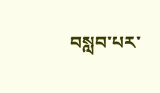བསླབ་པར་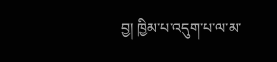བྱ། ཁྱིམ་པ་འདུག་པ་ལ་མ་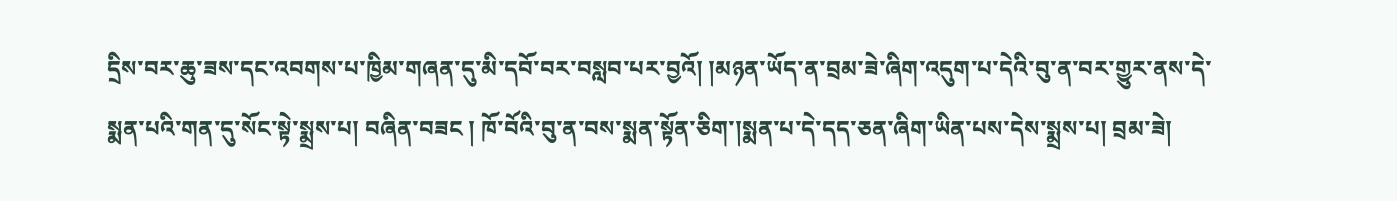དྲིས་བར་ཆུ་ཟས་དང་འབགས་པ་ཁྱིམ་གཞན་དུ་མི་དབོ་བར་བསླབ་པར་བྱའོ། །མཉན་ཡོད་ན་བྲམ་ཟེ་ཞིག་འདུག་པ་དེའི་བུ་ན་བར་གྱུར་ནས་དེ་སྨན་པའི་གན་དུ་སོང་སྟེ་སྨྲས་པ། བཞིན་བཟང ། ཁོ་བོའི་བུ་ན་བས་སྨན་སྟོན་ཅིག་།སྨན་པ་དེ་དད་ཅན་ཞིག་ཡིན་པས་དེས་སྨྲས་པ། བྲམ་ཟེ།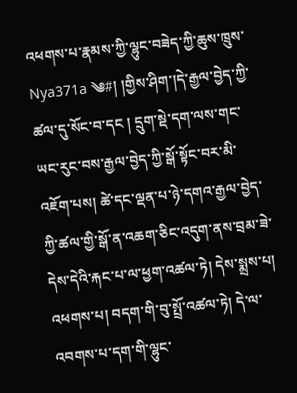འཕགས་པ་རྣམས་ཀྱི་ལྷུང་བཟེད་ཀྱི་ཆུས་ཁྲུས་ Nya371a ༄#། །གྱིས་ཤིག་།དེ་རྒྱལ་བྱེད་ཀྱི་ཚལ་དུ་སོང་བ་དང ། དྲུག་སྡེ་དག་ལས་གང་ཡང་རུང་བས་རྒྱལ་བྱེད་ཀྱི་སྒོ་སྟོང་བར་མི་འཇོག་པས། ཚེ་དང་ལྡན་པ་ཉེ་དགའ་རྒྱལ་བྱེད་ཀྱི་ཚལ་གྱི་སྒོ་ན་འཆག་ཅིང་འདུག་ནས་བྲམ་ཟེ་དེས་དེའི་རྐང་པ་ལ་ཕྱག་འཚལ་ཏེ། དེས་སྨྲས་པ། འཕགས་པ། བདག་གི་བུ་སྤྲོ་འཚལ་ཏེ། དེ་ལ་འབགས་པ་དག་གི་ལྷུང་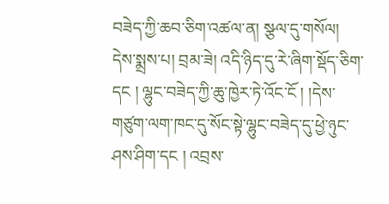བཟེད་ཀྱི་ཆབ་ཅིག་འཚལ་ན། སྩལ་དུ་གསོལ། དེས་སྨྲས་པ། བྲམ་ཟེ། འདི་ཉིད་དུ་རེ་ཞིག་སྡོད་ཅིག་དང ། ལྷུང་བཟེད་ཀྱི་ཆུ་ཁྱེར་ཏེ་འོང་ངོ ། །དེས་གཙུག་ལག་ཁང་དུ་སོང་སྟེ་ལྷུང་བཟེད་དུ་ཕྱེ་ཉུང་ཤས་ཤིག་དང ། འབྲས་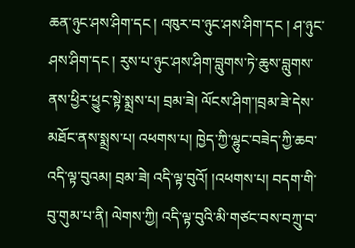ཆན་ཉུང་ཤས་ཤིག་དང ། འཁུར་བ་ཉུང་ཤས་ཤིག་དང ། ཤ་ཉུང་ཤས་ཤིག་དང ། རུས་པ་ཉུང་ཤས་ཤིག་བླུགས་ཏེ་ཆུས་བླུགས་ནས་ཕྱིར་ཕྱུང་སྟེ་སྨྲས་པ། བྲམ་ཟེ། ལོངས་ཤིག་།བྲམ་ཟེ་དེས་མཐོང་ནས་སྨྲས་པ། འཕགས་པ། ཁྱེད་ཀྱི་ལྷུང་བཟེད་ཀྱི་ཆབ་འདི་ལྟ་བུའམ། བྲམ་ཟེ། འདི་ལྟ་བུའོ། །འཕགས་པ། བདག་གི་བུ་གུམ་པ་ནི། ལེགས་ཀྱི། འདི་ལྟ་བུའི་མི་གཙང་བས་བཀྲུ་བ་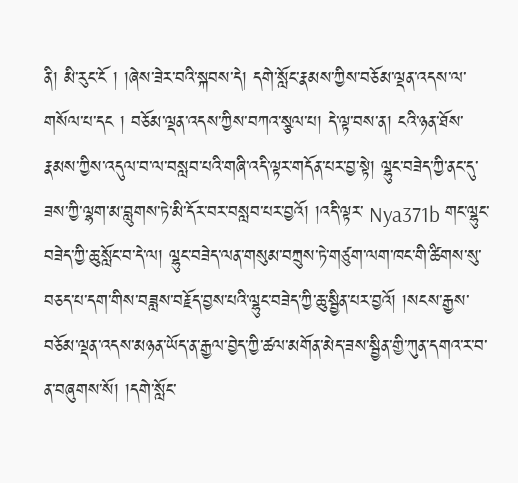ནི། མི་རུང་ངོ ། །ཞེས་ཟེར་བའི་སྐབས་དེ། དགེ་སློང་རྣམས་ཀྱིས་བཅོམ་ལྡན་འདས་ལ་གསོལ་པ་དང ། བཅོམ་ལྡན་འདས་ཀྱིས་བཀའ་སྩལ་པ། དེ་ལྟ་བས་ན། ངའི་ཉན་ཐོས་རྣམས་ཀྱིས་འདུལ་བ་ལ་བསླབ་པའི་གཞི་འདི་ལྟར་གདོན་པར་བྱ་སྟེ། ལྷུང་བཟེད་ཀྱི་ནང་དུ་ཟས་ཀྱི་ལྷག་མ་བླུགས་ཏེ་མི་དོར་བར་བསླབ་པར་བྱའོ། །འདི་ལྟར་ Nya371b གང་ལྷུང་བཟེད་ཀྱི་ཆུ་སློང་བ་དེ་ལ། ལྷུང་བཟེད་ལན་གསུམ་བཀྲུས་ཏེ་གཙུག་ལག་ཁང་གི་ཚིགས་སུ་བཅད་པ་དག་གིས་བཟླས་བརྗོད་བྱས་པའི་ལྷུང་བཟེད་ཀྱི་ཆུ་སྦྱིན་པར་བྱའོ། །སངས་རྒྱས་བཅོམ་ལྡན་འདས་མཉན་ཡོད་ན་རྒྱལ་བྱེད་ཀྱི་ཚལ་མགོན་མེད་ཟས་སྦྱིན་གྱི་ཀུན་དགའ་ར་བ་ན་བཞུགས་སོ། །དགེ་སློང་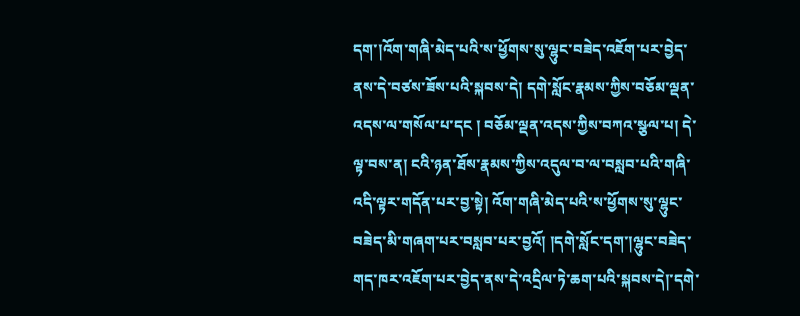དག་།འོག་གཞི་མེད་པའི་ས་ཕྱོགས་སུ་ལྷུང་བཟེད་འཇོག་པར་བྱེད་ནས་དེ་བཙས་ཟོས་པའི་སྐབས་དེ། དགེ་སློང་རྣམས་ཀྱིས་བཅོམ་ལྡན་འདས་ལ་གསོལ་པ་དང ། བཅོམ་ལྡན་འདས་ཀྱིས་བཀའ་སྩལ་པ། དེ་ལྟ་བས་ན། ངའི་ཉན་ཐོས་རྣམས་ཀྱིས་འདུལ་བ་ལ་བསླབ་པའི་གཞི་འདི་ལྟར་གདོན་པར་བྱ་སྟེ། འོག་གཞི་མེད་པའི་ས་ཕྱོགས་སུ་ལྷུང་བཟེད་མི་གཞག་པར་བསླབ་པར་བྱའོ། །དགེ་སློང་དག་།ལྷུང་བཟེད་གད་ཁར་འཇོག་པར་བྱེད་ནས་དེ་འདྲིལ་ཏེ་ཆག་པའི་སྐབས་དེ།་དགེ་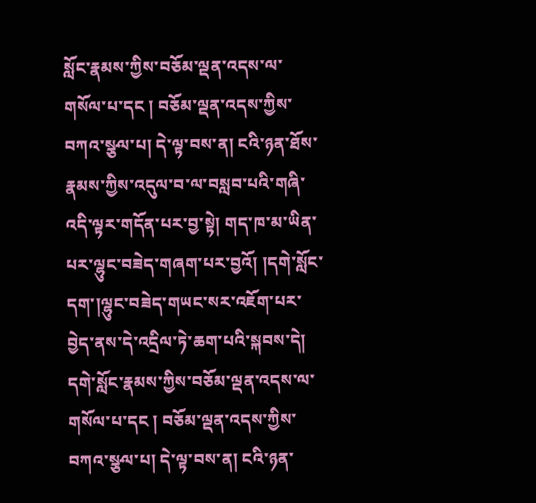སློང་རྣམས་ཀྱིས་བཅོམ་ལྡན་འདས་ལ་གསོལ་པ་དང ། བཅོམ་ལྡན་འདས་ཀྱིས་བཀའ་སྩལ་པ། དེ་ལྟ་བས་ན། ངའི་ཉན་ཐོས་རྣམས་ཀྱིས་འདུལ་བ་ལ་བསླབ་པའི་གཞི་འདི་ལྟར་གདོན་པར་བྱ་སྟེ། གད་ཁ་མ་ཡིན་པར་ལྷུང་བཟེད་གཞག་པར་བྱའོ། །དགེ་སློང་དག་།ལྷུང་བཟེད་གཡང་སར་འཇོག་པར་བྱེད་ནས་དེ་འདྲིལ་ཏེ་ཆག་པའི་སྐབས་དེ། དགེ་སློང་རྣམས་ཀྱིས་བཅོམ་ལྡན་འདས་ལ་གསོལ་པ་དང ། བཅོམ་ལྡན་འདས་ཀྱིས་བཀའ་སྩལ་པ། དེ་ལྟ་བས་ན། ངའི་ཉན་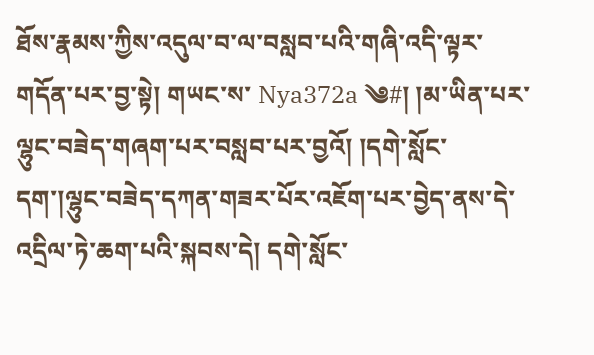ཐོས་རྣམས་ཀྱིས་འདུལ་བ་ལ་བསླབ་པའི་གཞི་འདི་ལྟར་གདོན་པར་བྱ་སྟེ། གཡང་ས་ Nya372a ༄#། །མ་ཡིན་པར་ལྷུང་བཟེད་གཞག་པར་བསླབ་པར་བྱའོ། །དགེ་སློང་དག་།ལྷུང་བཟེད་དཀན་གཟར་པོར་འཇོག་པར་བྱེད་ནས་དེ་འདྲིལ་ཏེ་ཆག་པའི་སྐབས་དེ། དགེ་སློང་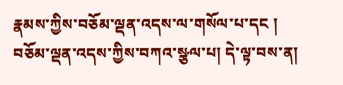རྣམས་ཀྱིས་བཅོམ་ལྡན་འདས་ལ་གསོལ་པ་དང ། བཅོམ་ལྡན་འདས་ཀྱིས་བཀའ་སྩལ་པ། དེ་ལྟ་བས་ན།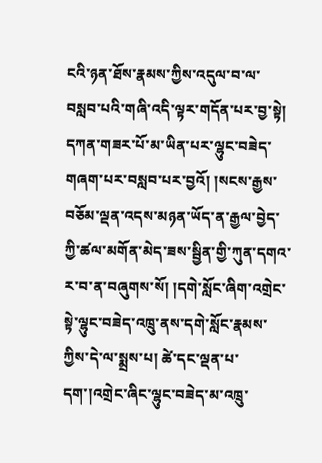ངའི་ཉན་ཐོས་རྣམས་ཀྱིས་འདུལ་བ་ལ་བསླབ་པའི་གཞི་འདི་ལྟར་གདོན་པར་བྱ་སྟེ། དཀན་གཟར་པོ་མ་ཡིན་པར་ལྷུང་བཟེད་གཞག་པར་བསླབ་པར་བྱའོ། །སངས་རྒྱས་བཅོམ་ལྡན་འདས་མཉན་ཡོད་ན་རྒྱལ་བྱེད་ཀྱི་ཚལ་མགོན་མེད་ཟས་སྦྱིན་གྱི་ཀུན་དགའ་ར་བ་ན་བཞུགས་སོ། །དགེ་སློང་ཞིག་འགྲེང་སྟེ་ལྷུང་བཟེད་འཁྲུ་ནས་དགེ་སློང་རྣམས་ཀྱིས་དེ་ལ་སྨྲས་པ། ཚེ་དང་ལྡན་པ་དག་།འགྲེང་ཞིང་ལྷུང་བཟེད་མ་འཁྲུ་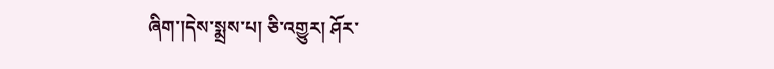ཞིག་།དེས་སྨྲས་པ། ཅི་འགྱུར། ཤོར་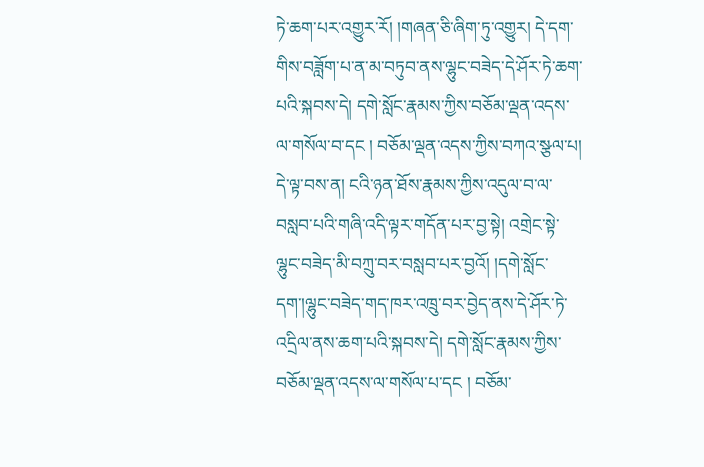ཏེ་ཆག་པར་འགྱུར་རོ། །གཞན་ཅི་ཞིག་ཏུ་འགྱུར། དེ་དག་གིས་བཟློག་པ་ན་མ་བཏུབ་ནས་ལྷུང་བཟེད་དེ་ཤོར་ཏེ་ཆག་པའི་སྐབས་དེ། དགེ་སློང་རྣམས་ཀྱིས་བཅོམ་ལྡན་འདས་ལ་གསོལ་བ་དང ། བཅོམ་ལྡན་འདས་ཀྱིས་བཀའ་སྩལ་པ། དེ་ལྟ་བས་ན། ངའི་ཉན་ཐོས་རྣམས་ཀྱིས་འདུལ་བ་ལ་བསླབ་པའི་གཞི་འདི་ལྟར་གདོན་པར་བྱ་སྟེ། འགྲེང་སྟེ་ལྷུང་བཟེད་མི་བཀྲུ་བར་བསླབ་པར་བྱའོ། །དགེ་སློང་དག་།ལྷུང་བཟེད་གད་ཁར་འཁྲུ་བར་བྱེད་ནས་དེ་ཤོར་ཏེ་འདྲིལ་ནས་ཆག་པའི་སྐབས་དེ། དགེ་སློང་རྣམས་ཀྱིས་བཅོམ་ལྡན་འདས་ལ་གསོལ་པ་དང ། བཅོམ་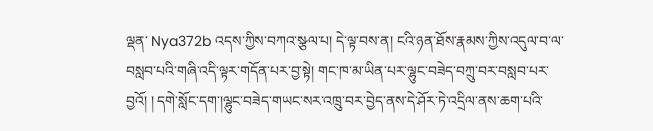ལྡན་ Nya372b འདས་ཀྱིས་བཀའ་སྩལ་པ། དེ་ལྟ་བས་ན། ངའི་ཉན་ཐོས་རྣམས་ཀྱིས་འདུལ་བ་ལ་བསླབ་པའི་གཞི་འདི་ལྟར་གདོན་པར་བྱ་སྟེ། གང་ཁ་མ་ཡིན་པར་ལྷུང་བཟེད་བཀྲུ་བར་བསླབ་པར་བྱའོ། ། དགེ་སློང་དག་།ལྷུང་བཟེད་གཡང་སར་འཁྲུ་བར་བྱེད་ནས་དེ་ཤོར་ཏེ་འདྲིལ་ནས་ཆག་པའི་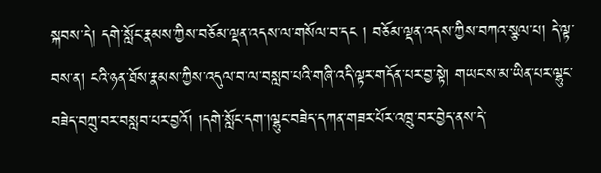སྐབས་དེ། དགེ་སློང་རྣམས་ཀྱིས་བཅོམ་ལྡན་འདས་ལ་གསོལ་བ་དང ། བཅོམ་ལྡན་འདས་ཀྱིས་བཀའ་སྩལ་པ། དེ་ལྟ་བས་ན། ངའི་ཉན་ཐོས་རྣམས་ཀྱིས་འདུལ་བ་ལ་བསླབ་པའི་གཞི་འདི་ལྟར་གདོན་པར་བྱ་སྟེ། གཡང་ས་མ་ཡིན་པར་ལྷུང་བཟེད་བཀྲུ་བར་བསླབ་པར་བྱའོ། །དགེ་སློང་དག་།ལྷུང་བཟེད་དཀན་གཟར་པོར་འཁྲུ་བར་བྱེད་ནས་དེ་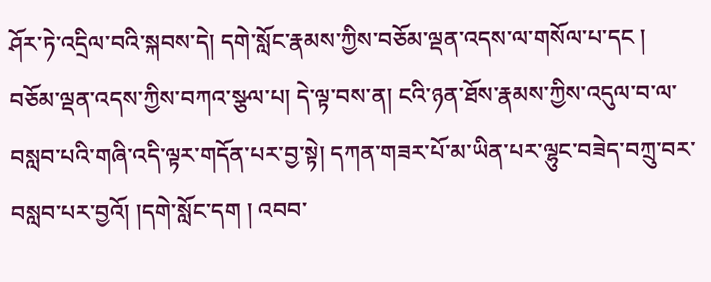ཤོར་ཏེ་འདྲིལ་བའི་སྐབས་དེ། དགེ་སློང་རྣམས་ཀྱིས་བཅོམ་ལྡན་འདས་ལ་གསོལ་པ་དང ། བཅོམ་ལྡན་འདས་ཀྱིས་བཀའ་སྩལ་པ། དེ་ལྟ་བས་ན། ངའི་ཉན་ཐོས་རྣམས་ཀྱིས་འདུལ་བ་ལ་བསླབ་པའི་གཞི་འདི་ལྟར་གདོན་པར་བྱ་སྟེ། དཀན་གཟར་པོ་མ་ཡིན་པར་ལྷུང་བཟེད་བཀྲུ་བར་བསླབ་པར་བྱའོ། །དགེ་སློང་དག ། འབབ་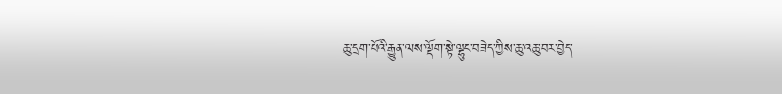ཆུ་དྲག་པོའི་རྒྱུན་ལས་ལྡོག་སྟེ་ལྷུང་བཟེད་ཀྱིས་ཆུ་འཆུ་བར་བྱེད་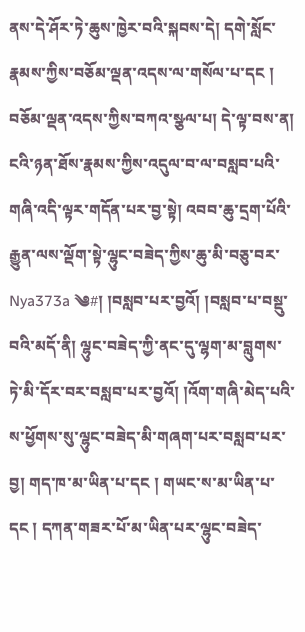ནས་དེ་ཤོར་ཏེ་ཆུས་ཁྱེར་བའི་སྐབས་དེ། དགེ་སློང་རྣམས་ཀྱིས་བཅོམ་ལྡན་འདས་ལ་གསོལ་པ་དང ། བཅོམ་ལྡན་འདས་ཀྱིས་བཀའ་སྩལ་པ། དེ་ལྟ་བས་ན། ངའི་ཉན་ཐོས་རྣམས་ཀྱིས་འདུལ་བ་ལ་བསླབ་པའི་གཞི་འདི་ལྟར་གདོན་པར་བྱ་སྟེ། འབབ་ཆུ་དྲག་པོའི་རྒྱུན་ལས་ལྡོག་སྟེ་ལྷུང་བཟེད་ཀྱིས་ཆུ་མི་བཅུ་བར་ Nya373a ༄#། །བསླབ་པར་བྱའོ། །བསླབ་པ་བསྡུ་བའི་མདོ་ནི། ལྷུང་བཟེད་ཀྱི་ནང་དུ་ལྷག་མ་བླུགས་ཏེ་མི་དོར་བར་བསླབ་པར་བྱའོ། །འོག་གཞི་མེད་པའི་ས་ཕྱོགས་སུ་ལྷུང་བཟེད་མི་གཞག་པར་བསླབ་པར་བྱ། གད་ཁ་མ་ཡིན་པ་དང ། གཡང་ས་མ་ཡིན་པ་དང ། དཀན་གཟར་པོ་མ་ཡིན་པར་ལྷུང་བཟེད་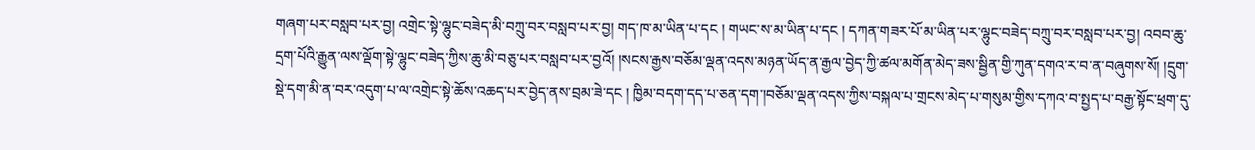གཞག་པར་བསླབ་པར་བྱ། འགྲེང་སྟེ་ལྷུང་བཟེད་མི་བཀྲུ་བར་བསླབ་པར་བྱ། གད་ཁ་མ་ཡིན་པ་དང ། གཡང་ས་མ་ཡིན་པ་དང ། དཀན་གཟར་པོ་མ་ཡིན་པར་ལྷུང་བཟེད་བཀྲུ་བར་བསླབ་པར་བྱ། འབབ་ཆུ་དྲག་པོའི་རྒྱུན་ལས་ལྡོག་སྟེ་ལྷུང་བཟེད་ཀྱིས་ཆུ་མི་བཅུ་པར་བསླབ་པར་བྱའོ། །སངས་རྒྱས་བཅོམ་ལྡན་འདས་མཉན་ཡོད་ན་རྒྱལ་བྱེད་ཀྱི་ཚལ་མགོན་མེད་ཟས་སྦྱིན་གྱི་ཀུན་དགའ་ར་བ་ན་བཞུགས་སོ། །དྲུག་སྡེ་དག་མི་ན་བར་འདུག་པ་ལ་འགྲེང་སྟེ་ཆོས་འཆད་པར་བྱེད་ནས་བྲམ་ཟེ་དང ། ཁྱིམ་བདག་དད་པ་ཅན་དག་།བཅོམ་ལྡན་འདས་ཀྱིས་བསྐལ་པ་གྲངས་མེད་པ་གསུམ་གྱིས་དཀའ་བ་སྤྱད་པ་བརྒྱ་སྟོང་ཕྲག་དུ་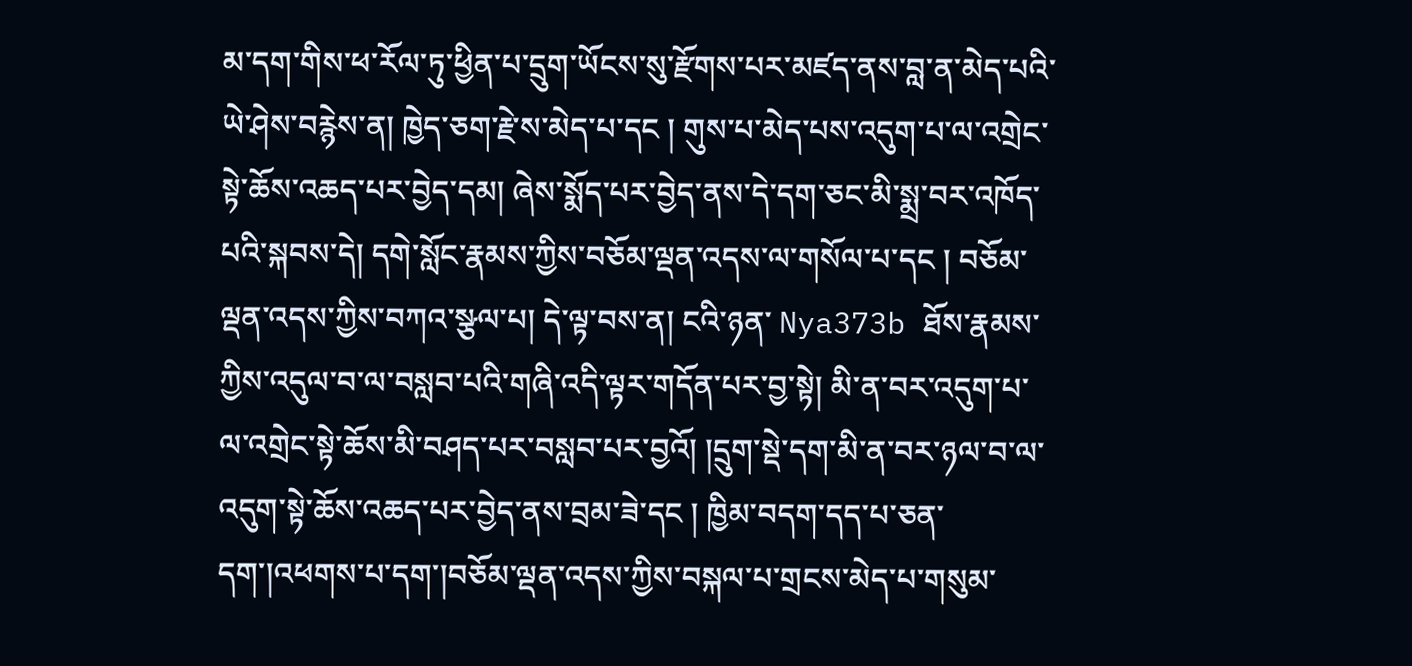མ་དག་གིས་ཕ་རོལ་ཏུ་ཕྱིན་པ་དྲུག་ཡོངས་སུ་རྫོགས་པར་མཛད་ནས་བླ་ན་མེད་པའི་ཡེ་ཤེས་བརྙེས་ན། ཁྱེད་ཅག་རྗེ་ས་མེད་པ་དང ། གུས་པ་མེད་པས་འདུག་པ་ལ་འགྲེང་སྟེ་ཆོས་འཆད་པར་བྱེད་དམ། ཞེས་སྨོད་པར་བྱེད་ནས་དེ་དག་ཅང་མི་སྨྲ་བར་འཁོད་པའི་སྐབས་དེ། དགེ་སློང་རྣམས་ཀྱིས་བཅོམ་ལྡན་འདས་ལ་གསོལ་པ་དང ། བཅོམ་ལྡན་འདས་ཀྱིས་བཀའ་སྩལ་པ། དེ་ལྟ་བས་ན། ངའི་ཉན་ Nya373b ཐོས་རྣམས་ཀྱིས་འདུལ་བ་ལ་བསླབ་པའི་གཞི་འདི་ལྟར་གདོན་པར་བྱ་སྟེ། མི་ན་བར་འདུག་པ་ལ་འགྲེང་སྟེ་ཆོས་མི་བཤད་པར་བསླབ་པར་བྱའོ། །དྲུག་སྡེ་དག་མི་ན་བར་ཉལ་བ་ལ་འདུག་སྟེ་ཆོས་འཆད་པར་བྱེད་ནས་བྲམ་ཟེ་དང ། ཁྱིམ་བདག་དད་པ་ཅན་དག་།འཕགས་པ་དག་།བཅོམ་ལྡན་འདས་ཀྱིས་བསྐལ་པ་གྲངས་མེད་པ་གསུམ་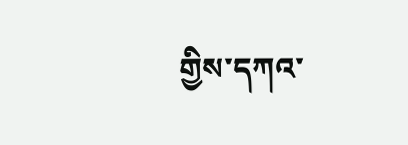གྱིས་དཀའ་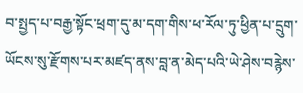བ་སྤྱད་པ་བརྒྱ་སྟོང་ཕྲག་དུ་མ་དག་གིས་ཕ་རོལ་ཏུ་ཕྱིན་པ་དྲུག་ཡོངས་སུ་རྫོགས་པར་མཛད་ནས་བླ་ན་མེད་པའི་ཡེ་ཤེས་བརྙེས་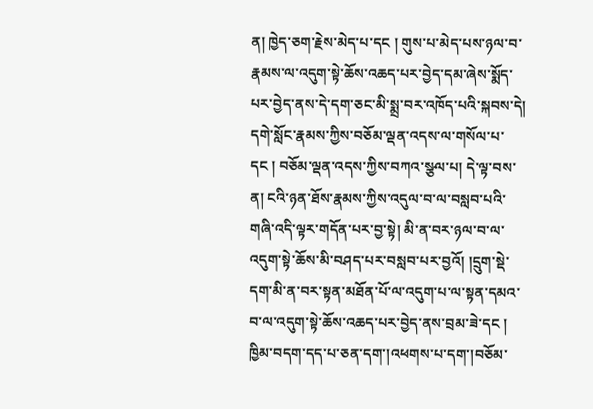ན། ཁྱེད་ཅག་རྗེས་མེད་པ་དང ། གུས་པ་མེད་པས་ཉལ་བ་རྣམས་ལ་འདུག་སྟེ་ཆོས་འཆད་པར་བྱེད་དམ་ཞེས་སྨོད་པར་བྱེད་ནས་དེ་དག་ཅང་མི་སྨྲ་བར་འཁོད་པའི་སྐབས་དེ། དགེ་སློང་རྣམས་ཀྱིས་བཅོམ་ལྡན་འདས་ལ་གསོལ་པ་དང ། བཅོམ་ལྡན་འདས་ཀྱིས་བཀའ་སྩལ་པ། དེ་ལྟ་བས་ན། ངའི་ཉན་ཐོས་རྣམས་ཀྱིས་འདུལ་བ་ལ་བསླབ་པའི་གཞི་འདི་ལྟར་གདོན་པར་བྱ་སྟེ། མི་ན་བར་ཉལ་བ་ལ་འདུག་སྟེ་ཆོས་མི་བཤད་པར་བསླབ་པར་བྱའོ། །དྲུག་སྡེ་དག་མི་ན་བར་སྟན་མཐོན་པོ་ལ་འདུག་པ་ལ་སྟན་དམའ་བ་ལ་འདུག་སྟེ་ཆོས་འཆད་པར་བྱེད་ནས་བྲམ་ཟེ་དང ། ཁྱིམ་བདག་དད་པ་ཅན་དག་།འཕགས་པ་དག་།བཅོམ་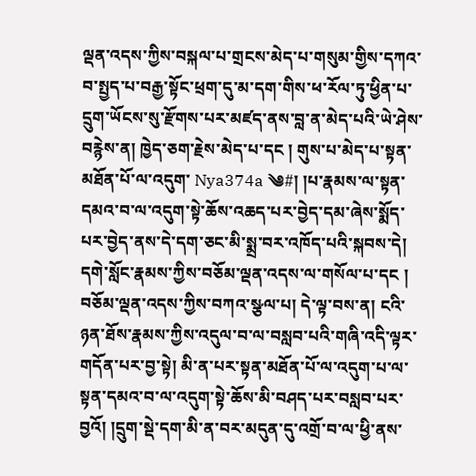ལྡན་འདས་ཀྱིས་བསྐལ་པ་གྲངས་མེད་པ་གསུམ་གྱིས་དཀའ་བ་སྤྱད་པ་བརྒྱ་སྟོང་ཕྲག་དུ་མ་དག་གིས་ཕ་རོལ་ཏུ་ཕྱིན་པ་དྲུག་ཡོངས་སུ་རྫོགས་པར་མཛད་ནས་བླ་ན་མེད་པའི་ཡེ་ཤེས་བརྙེས་ན། ཁྱེད་ཅག་རྗེས་མེད་པ་དང ། གུས་པ་མེད་པ་སྟན་མཐོན་པོ་ལ་འདུག་ Nya374a ༄#། །པ་རྣམས་ལ་སྟན་དམའ་བ་ལ་འདུག་སྟེ་ཆོས་འཆད་པར་བྱེད་དམ་ཞེས་སྨོད་པར་བྱེད་ནས་དེ་དག་ཅང་མི་སྨྲ་བར་འཁོད་པའི་སྐབས་དེ། དགེ་སློང་རྣམས་ཀྱིས་བཅོམ་ལྡན་འདས་ལ་གསོལ་པ་དང ། བཅོམ་ལྡན་འདས་ཀྱིས་བཀའ་སྩལ་པ། དེ་ལྟ་བས་ན། ངའི་ཉན་ཐོས་རྣམས་ཀྱིས་འདུལ་བ་ལ་བསླབ་པའི་གཞི་འདི་ལྟར་གདོན་པར་བྱ་སྟེ། མི་ན་པར་སྟན་མཐོན་པོ་ལ་འདུག་པ་ལ་སྟན་དམའ་བ་ལ་འདུག་སྟེ་ཆོས་མི་བཤད་པར་བསླབ་པར་བྱའོ། །དྲུག་སྡེ་དག་མི་ན་བར་མདུན་དུ་འགྲོ་བ་ལ་ཕྱི་ནས་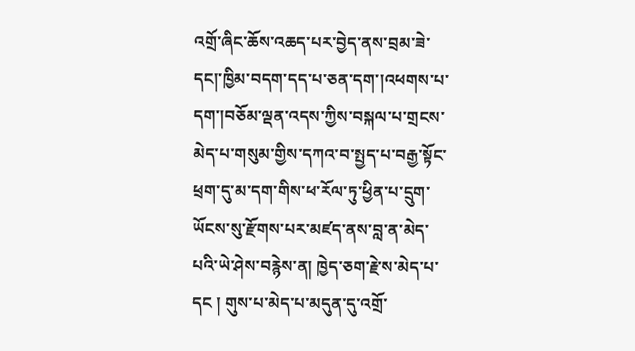འགྲོ་ཞིང་ཆོས་འཆད་པར་བྱེད་ནས་བྲམ་ཟེ་དང།་ཁྱིམ་བདག་དད་པ་ཅན་དག་།འཕགས་པ་དག་།བཅོམ་ལྡན་འདས་ཀྱིས་བསྐལ་པ་གྲངས་མེད་པ་གསུམ་གྱིས་དཀའ་བ་སྤྱད་པ་བརྒྱ་སྟོང་ཕྲག་དུ་མ་དག་གིས་ཕ་རོལ་ཏུ་ཕྱིན་པ་དྲུག་ཡོངས་སུ་རྫོགས་པར་མཛད་ནས་བླ་ན་མེད་པའི་ཡེ་ཤེས་བརྙེས་ན། ཁྱེད་ཅག་རྗེ་ས་མེད་པ་དང ། གུས་པ་མེད་པ་མདུན་དུ་འགྲོ་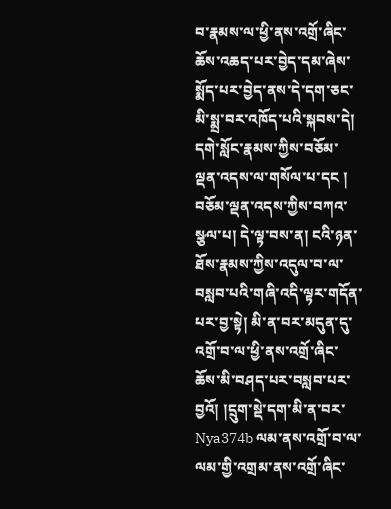བ་རྣམས་ལ་ཕྱི་ནས་འགྲོ་ཞིང་ཆོས་འཆད་པར་བྱེད་དམ་ཞེས་སྨོད་པར་བྱེད་ནས་དེ་དག་ཅང་མི་སྨྲ་བར་འཁོད་པའི་སྐབས་དེ། དགེ་སློང་རྣམས་ཀྱིས་བཅོམ་ལྡན་འདས་ལ་གསོལ་པ་དང ། བཅོམ་ལྡན་འདས་ཀྱིས་བཀའ་སྩལ་པ། དེ་ལྟ་བས་ན། ངའི་ཉན་ཐོས་རྣམས་ཀྱིས་འདུལ་བ་ལ་བསླབ་པའི་གཞི་འདི་ལྟར་གདོན་པར་བྱ་སྟེ། མི་ན་བར་མདུན་དུ་འགྲོ་བ་ལ་ཕྱི་ནས་འགྲོ་ཞིང་ཆོས་མི་བཤད་པར་བསླབ་པར་བྱའོ། །དྲུག་སྡེ་དག་མི་ན་བར་ Nya374b ལམ་ནས་འགྲོ་བ་ལ་ལམ་གྱི་འགྲམ་ནས་འགྲོ་ཞིང་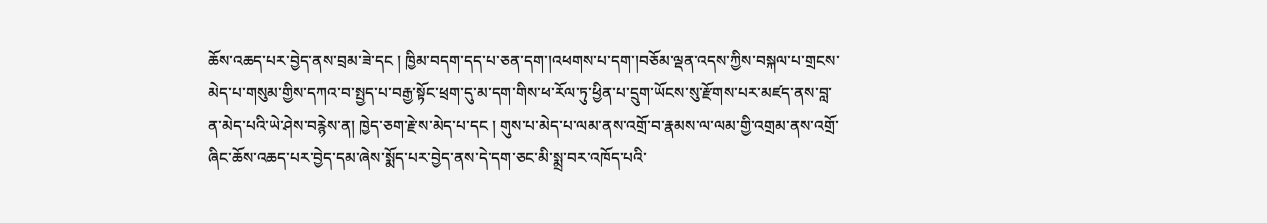ཆོས་འཆད་པར་བྱེད་ནས་བྲམ་ཟེ་དང ། ཁྱིམ་བདག་དད་པ་ཅན་དག་།འཕགས་པ་དག་།བཅོམ་ལྡན་འདས་ཀྱིས་བསྐལ་པ་གྲངས་མེད་པ་གསུམ་གྱིས་དཀའ་བ་སྤྱད་པ་བརྒྱ་སྟོང་ཕྲག་དུ་མ་དག་གིས་ཕ་རོལ་ཏུ་ཕྱིན་པ་དྲུག་ཡོངས་སུ་རྫོགས་པར་མཛད་ནས་བླ་ན་མེད་པའི་ཡེ་ཤེས་བརྙེས་ན། ཁྱེད་ཅག་རྗེ་ས་མེད་པ་དང ། གུས་པ་མེད་པ་ལམ་ནས་འགྲོ་བ་རྣམས་ལ་ལམ་གྱི་འགྲམ་ནས་འགྲོ་ཞིང་ཆོས་འཆད་པར་བྱེད་དམ་ཞེས་སྨོད་པར་བྱེད་ནས་དེ་དག་ཅང་མི་སྨྲ་བར་འཁོད་པའི་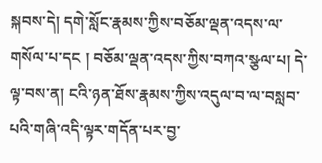སྐབས་དེ། དགེ་སློང་རྣམས་ཀྱིས་བཅོམ་ལྡན་འདས་ལ་གསོལ་པ་དང ། བཅོམ་ལྡན་འདས་ཀྱིས་བཀའ་སྩལ་པ། དེ་ལྟ་བས་ན། ངའི་ཉན་ཐོས་རྣམས་ཀྱིས་འདུལ་བ་ལ་བསླབ་པའི་གཞི་འདི་ལྟར་གདོན་པར་བྱ་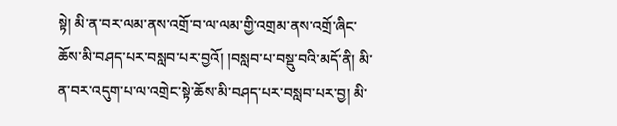སྟེ། མི་ན་བར་ལམ་ནས་འགྲོ་བ་ལ་ལམ་གྱི་འགྲམ་ནས་འགྲོ་ཞིང་ཆོས་མི་བཤད་པར་བསླབ་པར་བྱའོ། །བསླབ་པ་བསྡུ་བའི་མདོ་ནི། མི་ན་བར་འདུག་པ་ལ་འགྲེང་སྟེ་ཆོས་མི་བཤད་པར་བསླབ་པར་བྱ། མི་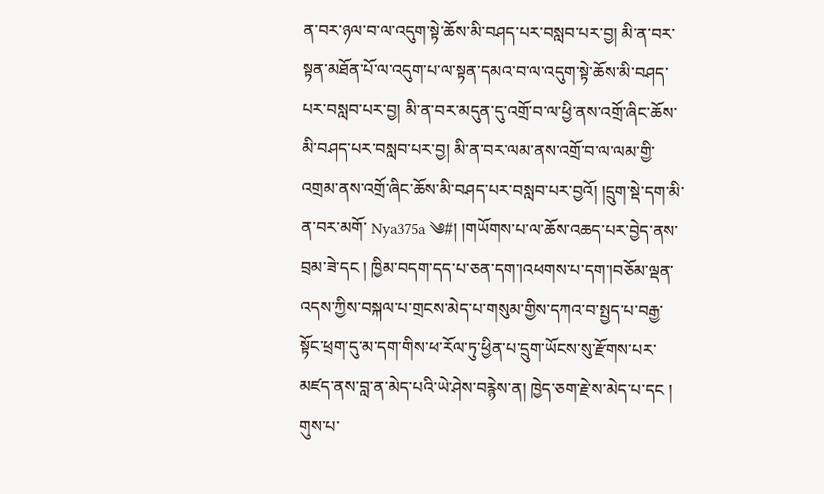ན་བར་ཉལ་བ་ལ་འདུག་སྟེ་ཆོས་མི་བཤད་པར་བསླབ་པར་བྱ། མི་ན་བར་སྟན་མཐོན་པོ་ལ་འདུག་པ་ལ་སྟན་དམའ་བ་ལ་འདུག་སྟེ་ཆོས་མི་བཤད་པར་བསླབ་པར་བྱ། མི་ན་བར་མདུན་དུ་འགྲོ་བ་ལ་ཕྱི་ནས་འགྲོ་ཞིང་ཆོས་མི་བཤད་པར་བསླབ་པར་བྱ། མི་ན་བར་ལམ་ནས་འགྲོ་བ་ལ་ལམ་གྱི་འགྲམ་ནས་འགྲོ་ཞིང་ཆོས་མི་བཤད་པར་བསླབ་པར་བྱའོ། །དྲུག་སྡེ་དག་མི་ན་བར་མགོ་ Nya375a ༄#། །གཡོགས་པ་ལ་ཆོས་འཆད་པར་བྱེད་ནས་བྲམ་ཟེ་དང ། ཁྱིམ་བདག་དད་པ་ཅན་དག་།འཕགས་པ་དག་།བཅོམ་ལྡན་འདས་ཀྱིས་བསྐལ་པ་གྲངས་མེད་པ་གསུམ་གྱིས་དཀའ་བ་སྤྱད་པ་བརྒྱ་སྟོང་ཕྲག་དུ་མ་དག་གིས་ཕ་རོལ་ཏུ་ཕྱིན་པ་དྲུག་ཡོངས་སུ་རྫོགས་པར་མཛད་ནས་བླ་ན་མེད་པའི་ཡེ་ཤེས་བརྙེས་ན། ཁྱེད་ཅག་རྗེ་ས་མེད་པ་དང ། གུས་པ་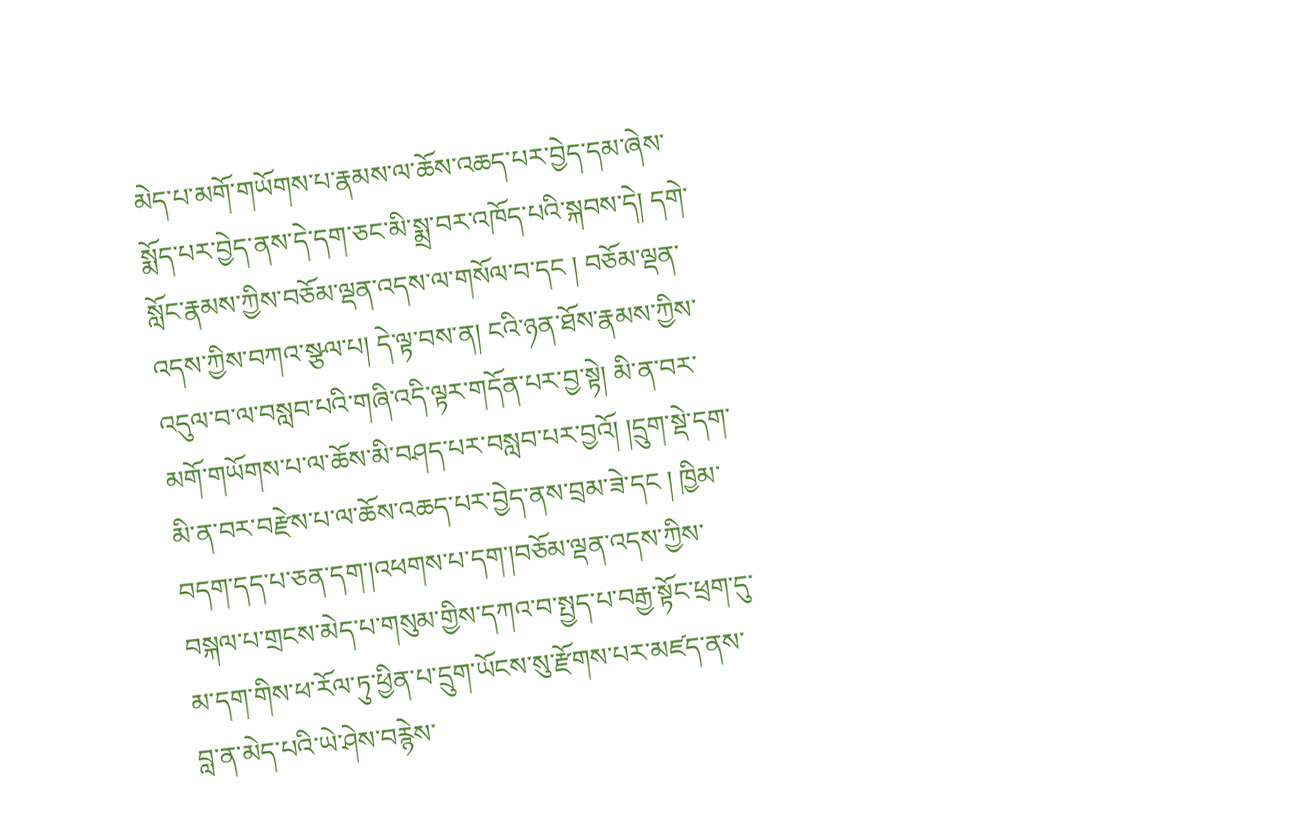མེད་པ་མགོ་གཡོགས་པ་རྣམས་ལ་ཆོས་འཆད་པར་བྱེད་དམ་ཞེས་སྨོད་པར་བྱེད་ནས་དེ་དག་ཅང་མི་སྨྲ་བར་འཁོད་པའི་སྐབས་དེ། དགེ་སློང་རྣམས་ཀྱིས་བཅོམ་ལྡན་འདས་ལ་གསོལ་བ་དང ། བཅོམ་ལྡན་འདས་ཀྱིས་བཀའ་སྩལ་པ། དེ་ལྟ་བས་ན། ངའི་ཉན་ཐོས་རྣམས་ཀྱིས་འདུལ་བ་ལ་བསླབ་པའི་གཞི་འདི་ལྟར་གདོན་པར་བྱ་སྟེ། མི་ན་བར་མགོ་གཡོགས་པ་ལ་ཆོས་མི་བཤད་པར་བསླབ་པར་བྱའོ། །དྲུག་སྡེ་དག་མི་ན་བར་བརྫེས་པ་ལ་ཆོས་འཆད་པར་བྱེད་ནས་བྲམ་ཟེ་དང ། ཁྱིམ་བདག་དད་པ་ཅན་དག་།འཕགས་པ་དག་།བཅོམ་ལྡན་འདས་ཀྱིས་བསྐལ་པ་གྲངས་མེད་པ་གསུམ་གྱིས་དཀའ་བ་སྤྱད་པ་བརྒྱ་སྟོང་ཕྲག་དུ་མ་དག་གིས་ཕ་རོལ་ཏུ་ཕྱིན་པ་དྲུག་ཡོངས་སུ་རྫོགས་པར་མཛད་ནས་བླ་ན་མེད་པའི་ཡེ་ཤེས་བརྙེས་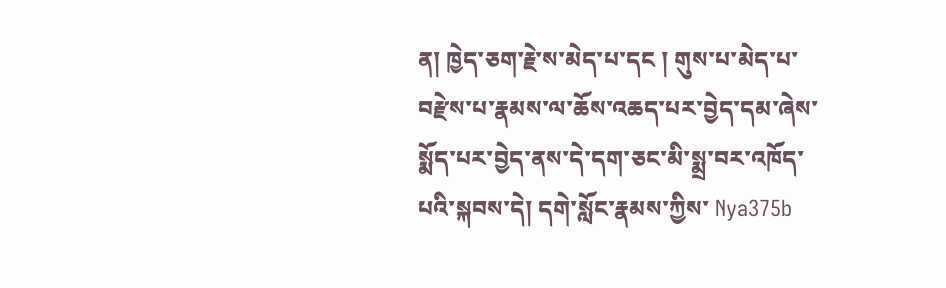ན། ཁྱེད་ཅག་རྗེ་ས་མེད་པ་དང ། གུས་པ་མེད་པ་བརྫེས་པ་རྣམས་ལ་ཆོས་འཆད་པར་བྱེད་དམ་ཞེས་སྨོད་པར་བྱེད་ནས་དེ་དག་ཅང་མི་སྨྲ་བར་འཁོད་པའི་སྐབས་དེ། དགེ་སློང་རྣམས་ཀྱིས་ Nya375b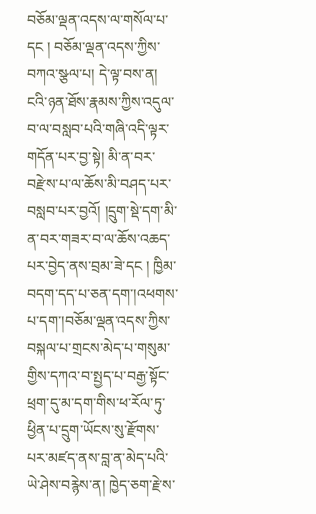བཅོམ་ལྡན་འདས་ལ་གསོལ་པ་དང ། བཅོམ་ལྡན་འདས་ཀྱིས་བཀའ་སྩལ་པ། དེ་ལྟ་བས་ན། ངའི་ཉན་ཐོས་རྣམས་ཀྱིས་འདུལ་བ་ལ་བསླབ་པའི་གཞི་འདི་ལྟར་གདོན་པར་བྱ་སྟེ། མི་ན་བར་བརྫེས་པ་ལ་ཆོས་མི་བཤད་པར་བསླབ་པར་བྱའོ། །དྲུག་སྡེ་དག་མི་ན་བར་གཟར་བ་ལ་ཆོས་འཆད་པར་བྱེད་ནས་བྲམ་ཟེ་དང ། ཁྱིམ་བདག་དད་པ་ཅན་དག་།འཕགས་པ་དག་།བཅོམ་ལྡན་འདས་ཀྱིས་བསྐལ་པ་གྲངས་མེད་པ་གསུམ་གྱིས་དཀའ་བ་སྤྱད་པ་བརྒྱ་སྟོང་ཕྲག་དུ་མ་དག་གིས་ཕ་རོལ་ཏུ་ཕྱིན་པ་དྲུག་ཡོངས་སུ་རྫོགས་པར་མཛད་ནས་བླ་ན་མེད་པའི་ཡེ་ཤེས་བརྙེས་ན། ཁྱེད་ཅག་རྗེ་ས་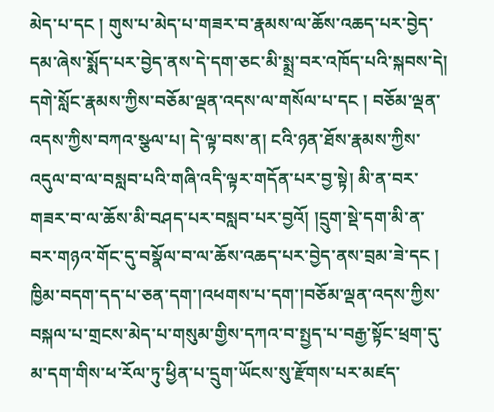མེད་པ་དང ། གུས་པ་མེད་པ་གཟར་བ་རྣམས་ལ་ཆོས་འཆད་པར་བྱེད་དམ་ཞེས་སྨོད་པར་བྱེད་ནས་དེ་དག་ཅང་མི་སྨྲ་བར་འཁོད་པའི་སྐབས་དེ། དགེ་སློང་རྣམས་ཀྱིས་བཅོམ་ལྡན་འདས་ལ་གསོལ་པ་དང ། བཅོམ་ལྡན་འདས་ཀྱིས་བཀའ་སྩལ་པ། དེ་ལྟ་བས་ན། ངའི་ཉན་ཐོས་རྣམས་ཀྱིས་འདུལ་བ་ལ་བསླབ་པའི་གཞི་འདི་ལྟར་གདོན་པར་བྱ་སྟེ། མི་ན་བར་གཟར་བ་ལ་ཆོས་མི་བཤད་པར་བསླབ་པར་བྱའོ། །དྲུག་སྡེ་དག་མི་ན་བར་གཉའ་གོང་དུ་བསྣོལ་བ་ལ་ཆོས་འཆད་པར་བྱེད་ནས་བྲམ་ཟེ་དང ། ཁྱིམ་བདག་དད་པ་ཅན་དག་།འཕགས་པ་དག་།བཅོམ་ལྡན་འདས་ཀྱིས་བསྐལ་པ་གྲངས་མེད་པ་གསུམ་གྱིས་དཀའ་བ་སྤྱད་པ་བརྒྱ་སྟོང་ཕྲག་དུ་མ་དག་གིས་ཕ་རོལ་ཏུ་ཕྱིན་པ་དྲུག་ཡོངས་སུ་རྫོགས་པར་མཛད་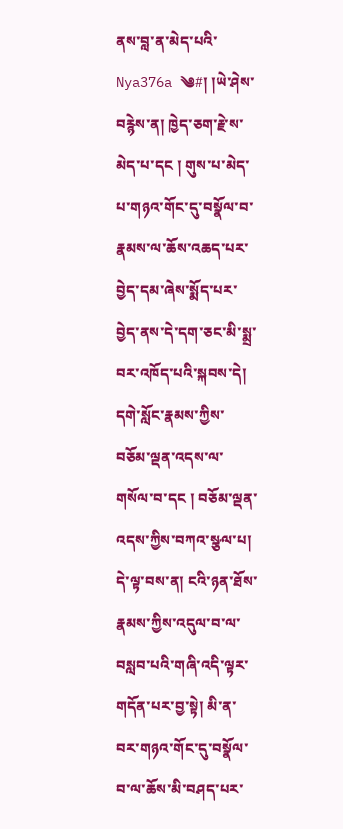ནས་བླ་ན་མེད་པའི་ Nya376a ༄#། །ཡེ་ཤེས་བརྙེས་ན། ཁྱེད་ཅག་རྗེ་ས་མེད་པ་དང ། གུས་པ་མེད་པ་གཉའ་གོང་དུ་བསྣོལ་བ་རྣམས་ལ་ཆོས་འཆད་པར་བྱེད་དམ་ཞེས་སྨོད་པར་བྱེད་ནས་དེ་དག་ཅང་མི་སྨྲ་བར་འཁོད་པའི་སྐབས་དེ། དགེ་སློང་རྣམས་ཀྱིས་བཅོམ་ལྡན་འདས་ལ་གསོལ་བ་དང ། བཅོམ་ལྡན་འདས་ཀྱིས་བཀའ་སྩལ་པ། དེ་ལྟ་བས་ན། ངའི་ཉན་ཐོས་རྣམས་ཀྱིས་འདུལ་བ་ལ་བསླབ་པའི་གཞི་འདི་ལྟར་གདོན་པར་བྱ་སྟེ། མི་ན་བར་གཉའ་གོང་དུ་བསྣོལ་བ་ལ་ཆོས་མི་བཤད་པར་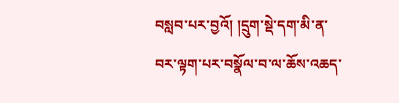བསླབ་པར་བྱའོ། །དྲུག་སྡེ་དག་མི་ན་བར་ལྟག་པར་བསྣོལ་བ་ལ་ཆོས་འཆད་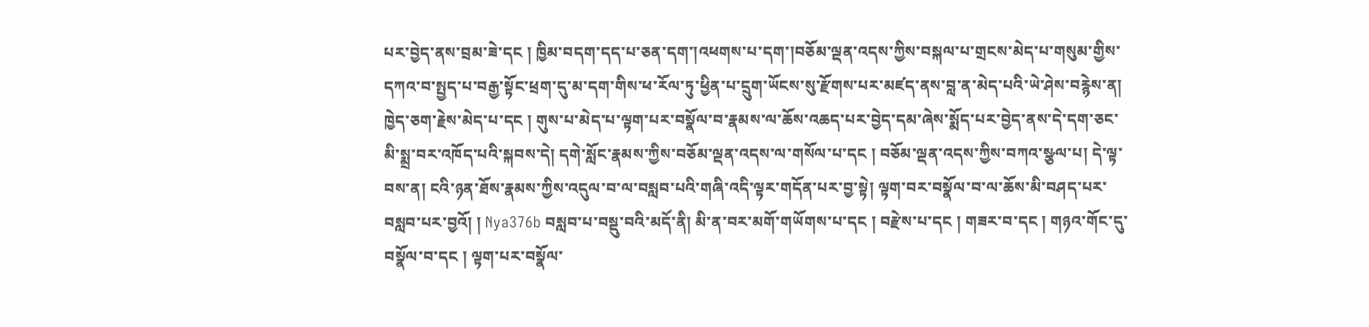པར་བྱེད་ནས་བྲམ་ཟེ་དང ། ཁྱིམ་བདག་དད་པ་ཅན་དག་།འཕགས་པ་དག་།བཅོམ་ལྡན་འདས་ཀྱིས་བསྐལ་པ་གྲངས་མེད་པ་གསུམ་གྱིས་དཀའ་བ་སྤྱད་པ་བརྒྱ་སྟོང་ཕྲག་དུ་མ་དག་གིས་ཕ་རོལ་ཏུ་ཕྱིན་པ་དྲུག་ཡོངས་སུ་རྫོགས་པར་མཛད་ནས་བླ་ན་མེད་པའི་ཡེ་ཤེས་བརྙེས་ན། ཁྱེད་ཅག་རྗེས་མེད་པ་དང ། གུས་པ་མེད་པ་ལྟག་པར་བསྣོལ་བ་རྣམས་ལ་ཆོས་འཆད་པར་བྱེད་དམ་ཞེས་སྨོད་པར་བྱེད་ནས་དེ་དག་ཅང་མི་སྨྲ་བར་འཁོད་པའི་སྐབས་དེ། དགེ་སློང་རྣམས་ཀྱིས་བཅོམ་ལྡན་འདས་ལ་གསོལ་པ་དང ། བཅོམ་ལྡན་འདས་ཀྱིས་བཀའ་སྩལ་པ། དེ་ལྟ་བས་ན། ངའི་ཉན་ཐོས་རྣམས་ཀྱིས་འདུལ་བ་ལ་བསླབ་པའི་གཞི་འདི་ལྟར་གདོན་པར་བྱ་སྟེ། ལྟག་བར་བསྣོལ་བ་ལ་ཆོས་མི་བཤད་པར་བསླབ་པར་བྱའོ། ། Nya376b བསླབ་པ་བསྡུ་བའི་མདོ་ནི། མི་ན་བར་མགོ་གཡོགས་པ་དང ། བརྫེས་པ་དང ། གཟར་བ་དང ། གཉའ་གོང་དུ་བསྣོལ་བ་དང ། ལྟག་པར་བསྣོལ་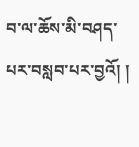བ་ལ་ཆོས་མི་བཤད་པར་བསླབ་པར་བྱའོ། །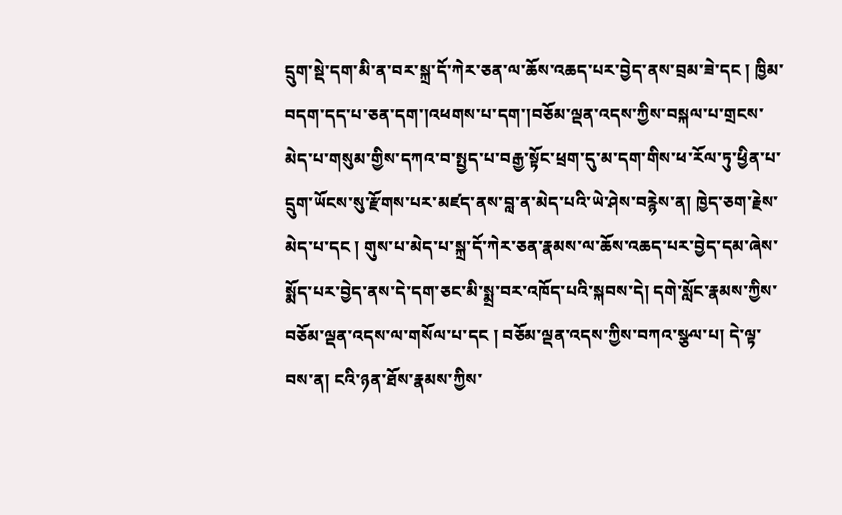དྲུག་སྡེ་དག་མི་ན་བར་སྐྲ་དོ་ཀེར་ཅན་ལ་ཆོས་འཆད་པར་བྱེད་ནས་བྲམ་ཟེ་དང ། ཁྱིམ་བདག་དད་པ་ཅན་དག་།འཕགས་པ་དག་།བཅོམ་ལྡན་འདས་ཀྱིས་བསྐལ་པ་གྲངས་མེད་པ་གསུམ་གྱིས་དཀའ་བ་སྤྱད་པ་བརྒྱ་སྟོང་ཕྲག་དུ་མ་དག་གིས་ཕ་རོལ་ཏུ་ཕྱིན་པ་དྲུག་ཡོངས་སུ་རྫོགས་པར་མཛད་ནས་བླ་ན་མེད་པའི་ཡེ་ཤེས་བརྙེས་ན། ཁྱེད་ཅག་རྗེས་མེད་པ་དང ། གུས་པ་མེད་པ་སྐྲ་དོ་ཀེར་ཅན་རྣམས་ལ་ཆོས་འཆད་པར་བྱེད་དམ་ཞེས་སྨོད་པར་བྱེད་ནས་དེ་དག་ཅང་མི་སྨྲ་བར་འཁོད་པའི་སྐབས་དེ། དགེ་སློང་རྣམས་ཀྱིས་བཅོམ་ལྡན་འདས་ལ་གསོལ་པ་དང ། བཅོམ་ལྡན་འདས་ཀྱིས་བཀའ་སྩལ་པ། དེ་ལྟ་བས་ན། ངའི་ཉན་ཐོས་རྣམས་ཀྱིས་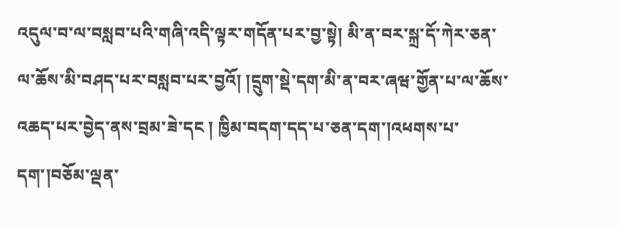འདུལ་བ་ལ་བསླབ་པའི་གཞི་འདི་ལྟར་གདོན་པར་བྱ་སྟེ། མི་ན་བར་སྐྲ་དོ་ཀེར་ཅན་ལ་ཆོས་མི་བཤད་པར་བསླབ་པར་བྱའོ། །དྲུག་སྡེ་དག་མི་ན་བར་ཞཝ་གྱོན་པ་ལ་ཆོས་འཆད་པར་བྱེད་ནས་བྲམ་ཟེ་དང ། ཁྱིམ་བདག་དད་པ་ཅན་དག་།འཕགས་པ་དག་།བཅོམ་ལྡན་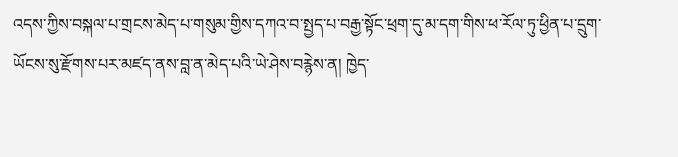འདས་ཀྱིས་བསྐལ་པ་གྲངས་མེད་པ་གསུམ་གྱིས་དཀའ་བ་སྤྱད་པ་བརྒྱ་སྟོང་ཕྲག་དུ་མ་དག་གིས་ཕ་རོལ་ཏུ་ཕྱིན་པ་དྲུག་ཡོངས་སུ་རྫོགས་པར་མཛད་ནས་བླ་ན་མེད་པའི་ཡེ་ཤེས་བརྙེས་ན། ཁྱེད་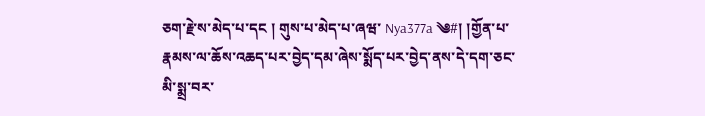ཅག་རྗེ་ས་མེད་པ་དང ། གུས་པ་མེད་པ་ཞཝ་ Nya377a ༄#། །གྱོན་པ་རྣམས་ལ་ཆོས་འཆད་པར་བྱེད་དམ་ཞེས་སྨོད་པར་བྱེད་ནས་དེ་དག་ཅང་མི་སྨྲ་བར་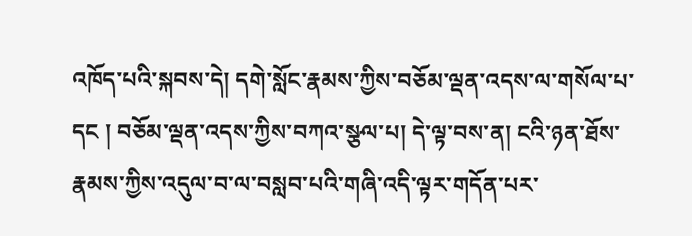འཁོད་པའི་སྐབས་དེ། དགེ་སློང་རྣམས་ཀྱིས་བཅོམ་ལྡན་འདས་ལ་གསོལ་པ་དང ། བཅོམ་ལྡན་འདས་ཀྱིས་བཀའ་སྩལ་པ། དེ་ལྟ་བས་ན། ངའི་ཉན་ཐོས་རྣམས་ཀྱིས་འདུལ་བ་ལ་བསླབ་པའི་གཞི་འདི་ལྟར་གདོན་པར་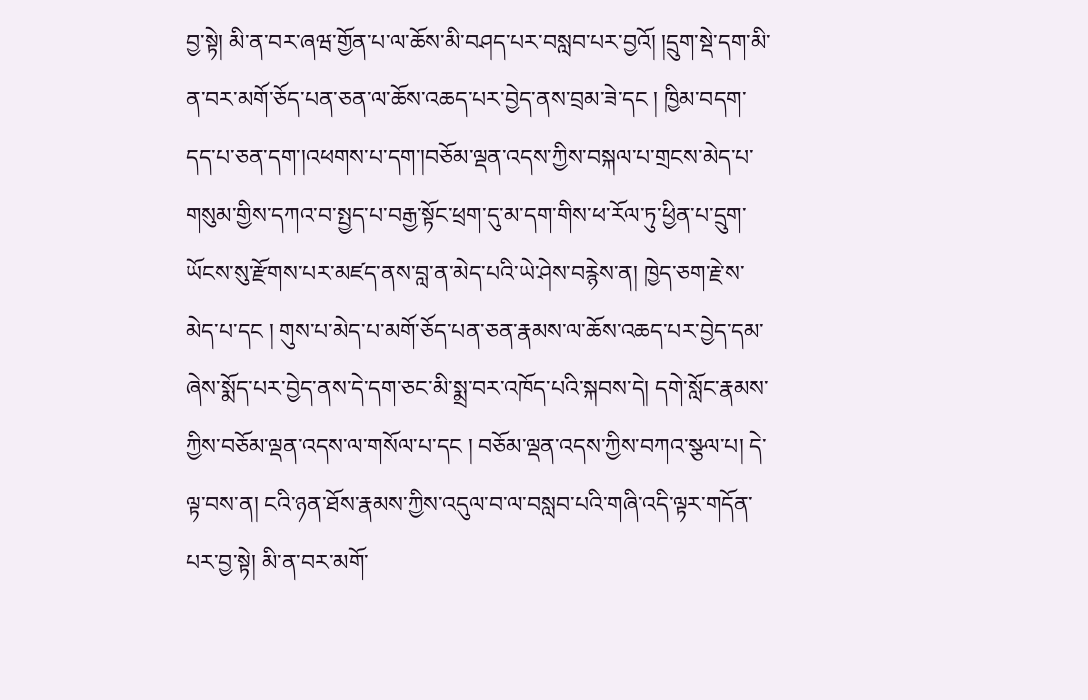བྱ་སྟེ། མི་ན་བར་ཞཝ་གྱོན་པ་ལ་ཆོས་མི་བཤད་པར་བསླབ་པར་བྱའོ། །དྲུག་སྡེ་དག་མི་ན་བར་མགོ་ཅོད་པན་ཅན་ལ་ཆོས་འཆད་པར་བྱེད་ནས་བྲམ་ཟེ་དང ། ཁྱིམ་བདག་དད་པ་ཅན་དག་།འཕགས་པ་དག་།བཅོམ་ལྡན་འདས་ཀྱིས་བསྐལ་པ་གྲངས་མེད་པ་གསུམ་གྱིས་དཀའ་བ་སྤྱད་པ་བརྒྱ་སྟོང་ཕྲག་དུ་མ་དག་གིས་ཕ་རོལ་ཏུ་ཕྱིན་པ་དྲུག་ཡོངས་སུ་རྫོགས་པར་མཛད་ནས་བླ་ན་མེད་པའི་ཡེ་ཤེས་བརྙེས་ན། ཁྱེད་ཅག་རྗེ་ས་མེད་པ་དང ། གུས་པ་མེད་པ་མགོ་ཅོད་པན་ཅན་རྣམས་ལ་ཆོས་འཆད་པར་བྱེད་དམ་ཞེས་སྨོད་པར་བྱེད་ནས་དེ་དག་ཅང་མི་སྨྲ་བར་འཁོད་པའི་སྐབས་དེ། དགེ་སློང་རྣམས་ཀྱིས་བཅོམ་ལྡན་འདས་ལ་གསོལ་པ་དང ། བཅོམ་ལྡན་འདས་ཀྱིས་བཀའ་སྩལ་པ། དེ་ལྟ་བས་ན། ངའི་ཉན་ཐོས་རྣམས་ཀྱིས་འདུལ་བ་ལ་བསླབ་པའི་གཞི་འདི་ལྟར་གདོན་པར་བྱ་སྟེ། མི་ན་བར་མགོ་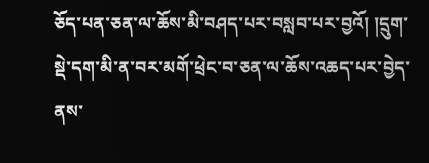ཅོད་པན་ཅན་ལ་ཆོས་མི་བཤད་པར་བསླབ་པར་བྱའོ། །དྲུག་སྡེ་དག་མི་ན་བར་མགོ་ཕྲེང་བ་ཅན་ལ་ཆོས་འཆད་པར་བྱེད་ནས་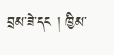བྲམ་ཟེ་དང ། ཁྱིམ་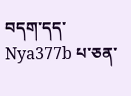བདག་དད་ Nya377b པ་ཅན་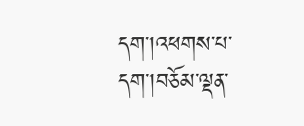དག་།འཕགས་པ་དག་།བཅོམ་ལྡན་